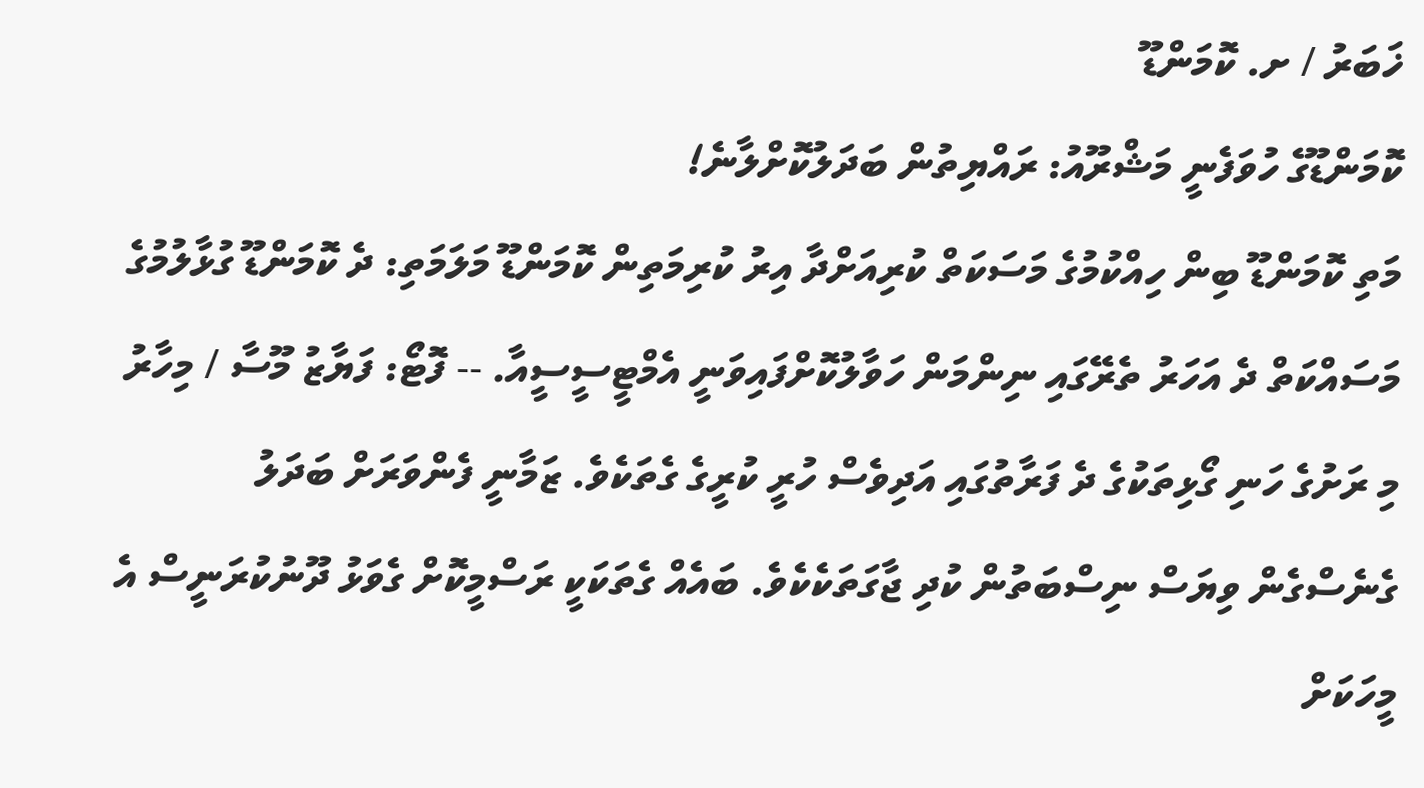ޚަބަރު / ށ. ކޮމަންޑޫ
ކޮމަންޑޫގެ ހުވަފެނީ މަޝްރޫއު: ރައްޔިތުން ބަދަލުކޮށްލާނެ!
މަތި ކޮމަންޑޫ ބިން ހިއްކުމުގެ މަސަކަތް ކުރިއަށްދާ އިރު ކުރިމަތިން ކޮމަންޑޫ މަލަމަތި: ދެ ކޮމަންޑޫ ގުޅާލުމުގެ މަސައްކަތް ދެ އަހަރު ތެރޭގައި ނިންމަން ހަވާލުކޮށްފައިވަނީ އެމްޓީސީސީއާ. -- ފޮޓޯ: ފަޔާޒު މޫސާ / މިހާރު
މި ރަށުގެ ހަނި ގޯޅިތަކުގެ ދެ ފަރާތުގައި އަދިވެސް ހުރީ ކުރީގެ ގެތަކެވެ. ޒަމާނީ ފެންވަރަށް ބަދަލު ގެނެސްގެން ވިޔަސް ނިސްބަތުން ކުދި ޖާގަތަކެކެވެ. ބައެއް ގެތަކަކީ ރަސްމީކޮށް ގެވަޅު ދޫނުކުރަނީސް އެ މީހަކަށް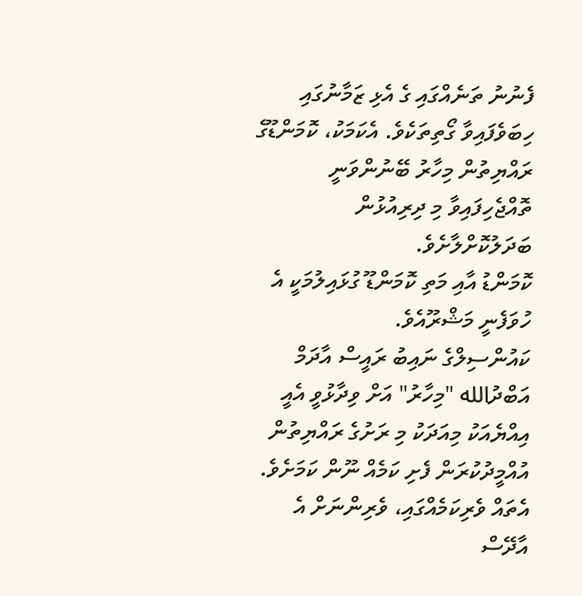ފެނުނު ތަނެއްގައި ގެ އެޅި ޒަމާނުގައި ހިބަވެފައިވާ ގޯތިތަކެވެ. އެކަމަކު، ކޮމަންޑޫގެ ރައްޔިތުން މިހާރު ބޭނުންވަނީ ތޮއްޖެހިފައިވާ މި ދިރިއުޅުން ބަދަލުކޮށްލާށެވެ.
ކޮމަންޑު އާއި މަތި ކޮމަންޑޫ ގުޅައިލުމަކީ އެ ހުވަފެނީ މަޝްރޫއެވެ.
ކައުންސިލްގެ ނައިބު ރައީސް އާދަމް އަބްދުالله "މިހާރު" އަށް ވިދާޅުވީ އެއީ އިއްޔެއަކު މިއަދަކު މި ރަށުގެ ރައްޔިތުން އުއްމީދުކުރަން ފެށި ކަމެއް ނޫން ކަމަށެވެ. އެތައް ވެރިކަމެއްގައި، ވެރިންނަށް އެ އާދޭސް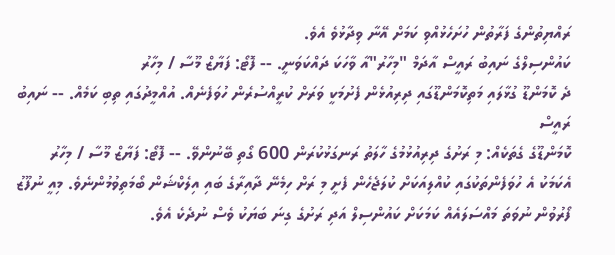ރައްޔިތުންގެ ފަރާތުން ހުށަހެޅުއްވި ކަމަށް އޭނާ ވިދާޅުވެ އެވެ.
ކައުންސިލްގެ ނައިބު ރައީސް އާދަމް "މިހާރު"އާ ވާހަކަ ދައްކަވަނީ. -- ފޮޓޯ: ފަޔާޒް މޫސާ / މިހާރު
ދެ ކޮމަންޑޫ ގުޅާލައި މަތިކޮމަންޑޫގައި ދިރިއުޅެން ފެށުމަކީ ވަރަށް ކުރީއްސުރެން ހުވަފެނެއް. އުއްމީދުގައި ތިބި ކަމެއް. -- ނައިބު ރައީސް
ކޮމަންޑޫގެ ގެތަކެއް: މި ރަށުގެ ދިރިއުޅުމުގެ ހާލަތު ރަނގަޅުކުރަން 600 ގޯތި ބޭނުންވޭ. -- ފޮޓޯ: ފަޔާޒް މޫސާ / މިހާރު
އެކަމަކު އެ ހުވަފެންތަކުގައި ކުއްލިއަކަށް ކުލަޖެހެން ފެށީ މި ރަށް ހިމެނޭ ދާއިރާގެ ބައި އިލެކްޝަން ބޯމަތިވުމުންނެވެ. މިއީ ނުފޫޒު ފޯރުވުން ނުވަތަ މައްސަލައެއް ކަމަކަށް ކައުންސިލް އަދި ރަށުގެ ގިނަ ބަޔަކު ވެސް ނުދެކެ އެވެ.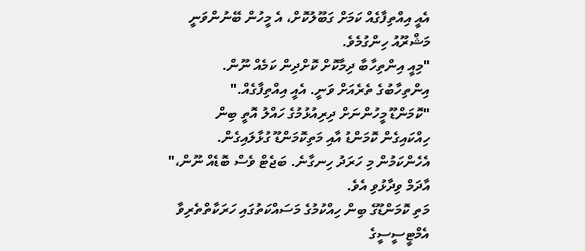އެއީ އިއްތިފާގެއް ކަމަށް ގަބޫލުކޮށް، އެ މީހުން ބޭނުންވަނީ މަޝްރޫއު ހިންގުމެވެ.
"މިއީ އިންތިހާބާ ދިމާކޮށް ކޮށްދިން ކަމެއް ނޫން. އިންތިހާބުގެ ތެރެއަށް ވަނީ. އެއީ އިއްތިފާގެއް."
"ކޮމަންޑޫ މީހުންނަށް ދިރިއުޅުމުގެ ހައްލު އޮތީ ބިން ހިއްކައިގެން ކޮމަންޑު އާއި މަތިކޮމަންޑޫ ގުޅާލައިގެން. އެހެންކަމުން މި ހަރަދު ހިނގާނެ. ބަޖެޓް ވެސް ބޮޑެއް ނޫން،" އާދަމް ވިދާޅުވި އެވެ.
މަތި ކޮމަންޑޫގެ ބިން ހިއްކުމުގެ މަސައްކަތުގައި ހަރަކާތްތެރިވާ އެމްޓީސީސީގެ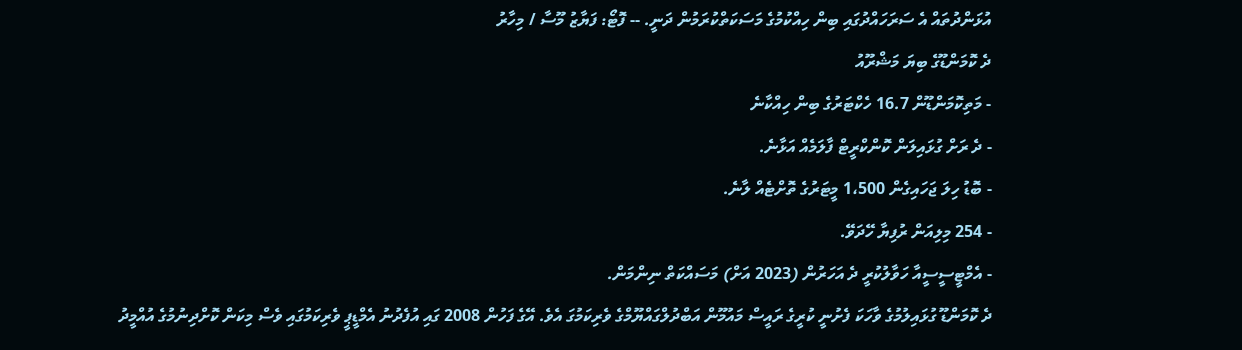އުޅަންދުތައް އެ ސަރަހައްދުގައި ބިން ހިއްކުމުގެ މަސަކަތްކުރަމުން ދަނީ. -- ފޮޓޯ: ފަޔާޒު މޫސާ / މިހާރު
ދެ ކޮމަންޑޫގެ ބިޔަ މަޝްރޫއު
- މަތިކޮމަންޑޫން 16.7 ހެކްޓަރުގެ ބިން ހިއްކާނެ
- ދެ ރަށް ގުޅައިލަން ކޮންކްރީޓް ފާލަމެއް އަޅާނެ.
- ބޮޑު ހިލަ ޖަހައިގެން 1،500 މީޓަރުގެ ތޮށްޓެއް ލާނެ.
- 254 މިލިއަން ރުފިޔާ ހޭދަވޭ.
- އެމްޓީސީސީއާ ހަވާލުކުރީ ދެ އަހަރުން (2023 އަށް) މަސައްކަތް ނިންމަން.
ދެ ކޮމަންޑޫ ގުޅައިލުމުގެ ވާހަކަ ފެށުނީ ކުރީގެ ރައީސް މައުމޫން އަބްދުލްގައްޔޫމްގެ ވެރިކަމުގަ އެވެ. އޭގެ ފަހުން 2008 ގައި އުފެދުނު އެމްޑީޕީ ވެރިކަމުގައި ވެސް މިކަން ކޮށްދިނުމުގެ އުއްމީދު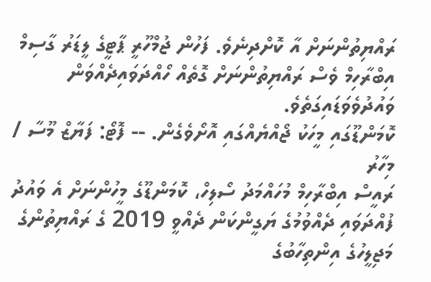ރައްޔިތުންނަށް އާ ކޮށްދިނެވެ. ފަހުން ޖުމްހޫރީ ޕާޓީގެ ލީޑަރު ގާސިމް އިބްރާހިމް ވެސް ރައްޔިތުންނަށް ގޮތެއް ހޯއްދަވައިދެއްވަން ވައުދުވެވަޑައިގަތެވެ.
ކޮމަންޑޫގައި މީހަކު ޖޯއްޔެއްގައި އޮށޯވެގެން. -- ފޮޓޯ: ފަޔާޒް މޫސާ / މިހާރު
ރައީސް އިބްރާހިމް މުހައްމަދު ސޯލިހް، ކޮމަންޑޫގެ މީހުންނަށް އެ ވައުދު ފުއްދަވައި ދެއްވުމުގެ ޔަގީންކަން ދެއްވީ 2019 ގެ ރައްޔިތުންގެ މަޖިލީހުގެ އިންތިހާބުގެ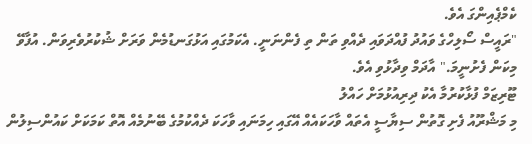ކެމްޕެއިންގަ އެވެ.
"ރައީސް ސޯލިހްގެ ވައުދު ފުއްދަވައި ދެއްވި ތަން ތި ފެންނަނީ. އެކަމުގައި އަޅުގަނޑުމެން ވަރަށް ޝުކުރުވެރިވަން. އުފާވޭ މިކަން ފެށުނީމަ." އާދަމް ވިދާޅުވި އެވެ.
ޓޫރިޒަމް ފުޅާކުރުމާ އެކު ދިރިއުޅުމަށް ހައްލު
މި މަޝްރޫއު ފެށި ގޮތުން ސިޔާސީ އެތައް ވާހަކައެއް އޭގައި ހިމަނައި ވާހަކަ ދެއްކުމުގެ ބޭނުމެއް އޮތް ކަމަކަށް ކައުންސިލުން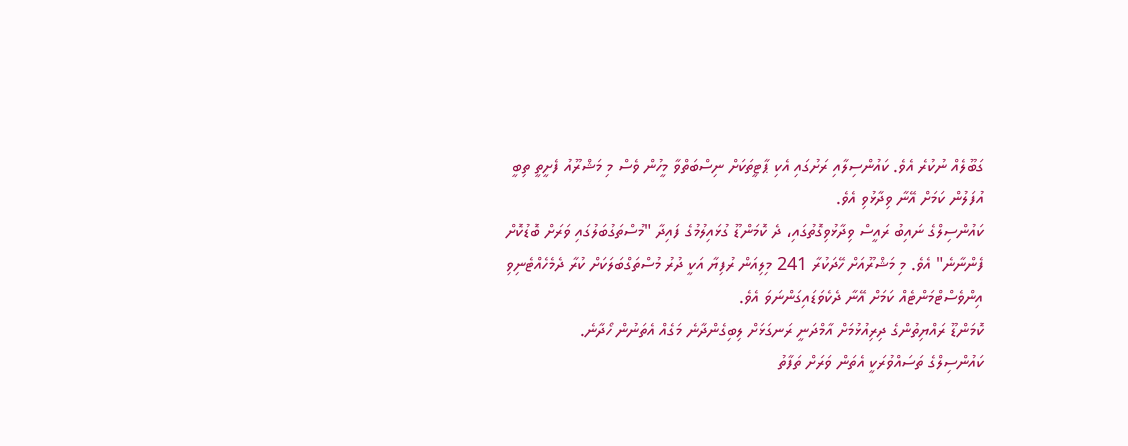ގަބޫލެއް ނުކުރެ އެވެ. ކައުންސިލާއި ރަށުގައި އެކި ޕާޓީތަކަށް ނިސްބަތްވާ މީހުން ވެސް މި މަޝްރޫއު ފެށީތީ ތިބީ އުފަލުން ކަމަށް އޭނާ ވިދާޅުވި އެވެ.
ކައުންސިލްގެ ނައިބު ރައީސް ވިދާޅުވިގޮތުގައި، ދެ ކޮމަންޑޫ ގުޅައިލުމުގެ ފައިދާ "މުސްތަގުބަލުގައި ވަރަށް ބޮޑުކޮށް ފެންނާނެ" އެވެ. މި މަޝްރޫއަށް ހޭދަކުރާ 241 މިލިއަން ރުފިޔާ އަކީ ދުރު މުސްތަގްބަލަކަށް ކުރާ ދެމެހެއްޓެނިވި އިންވެސްޓްމަންޓެއް ކަމަށް އޭނާ ދެކެވަޑައިގަންނަވަ އެވެ.
ކޮމަންޑޫ ރައްޔިތުންގެ ދިރިއުޅުމަށް އާމްދަނީ ރަނގަޅަށް ލިބިގެންދާނެ މަގެއް އެތަނުން ހޯދާނެ.
ކައުންސިލްގެ ތަސައްވުރަކީ އެތަން ވަރަށް ތަފާތު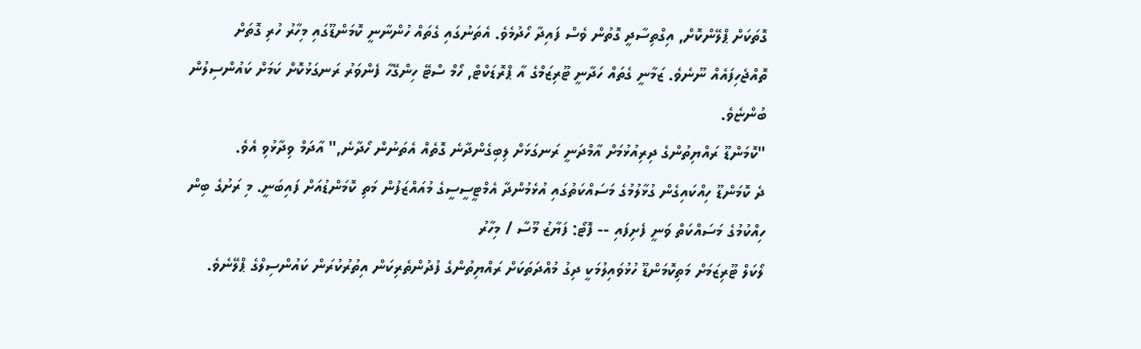ގޮތަކަށް ޕްލޭންކޮށް, އިގްތިސާދީ ގޮތުން ވެސް ފައިދާ ހޯދުމެވެ. އެތަނުގައި ގެތައް ހުންނާނީ ކޮމަންޑޫގައި މިހާރު ހުރި ގޮތަށް ތޮއްޖެހިފައެއް ނޫނެވެ. ޒަމާނީ ގެތައް ހަދާނީ ޓޫރިޒަމްގެ އާ ޕްރޮޑަކްޓް, ހޯމް ސްޓޭ ހިންގޭހާ ފެންވަރު ރަނގަޅުކޮށް ކަމަށް ކައުންސިލުން ބުންޏެވެ.
"ކޮމަންޑޫ ރައްޔިތުންގެ ދިރިއުޅުމަށް އާމްދަނީ ރަނގަޅަށް ލިބިގެންދާނެ ގޮތެއް އެތަނުން ހޯދާނެ," އާދަމް ވިދާޅުވި އެވެ.
ދެ ކޮމަންޑޫ ހިއްކައިގެން ގުޅާލުމުގެ މަސައްކަތުގައި އުޅެމުންދާ އެމްޓީސީސީގެ މުއައްޒަފުން މަތި ކޮމަންޑުއަށް ފައިބަނީ. މި ރަށުގެ ބިން ހިއްކުމުގެ މަސައްކަތް ވަނީ ފެށިފައި -- ފޮޓޯ: ފަޔާޒު މޫސާ / މިހާރު
ލޯކަލް ޓޫރިޒަމަށް މަތިކޮމަންޑޫ ހުޅުވައިލުމަކީ ދިގު މުއްދަތަކަށް ރައްޔިތުންގެ ފުދުންތެރިކަން އިތުރުކުރަން ކައުންސިލްގެ ޕްލޭނެވެ.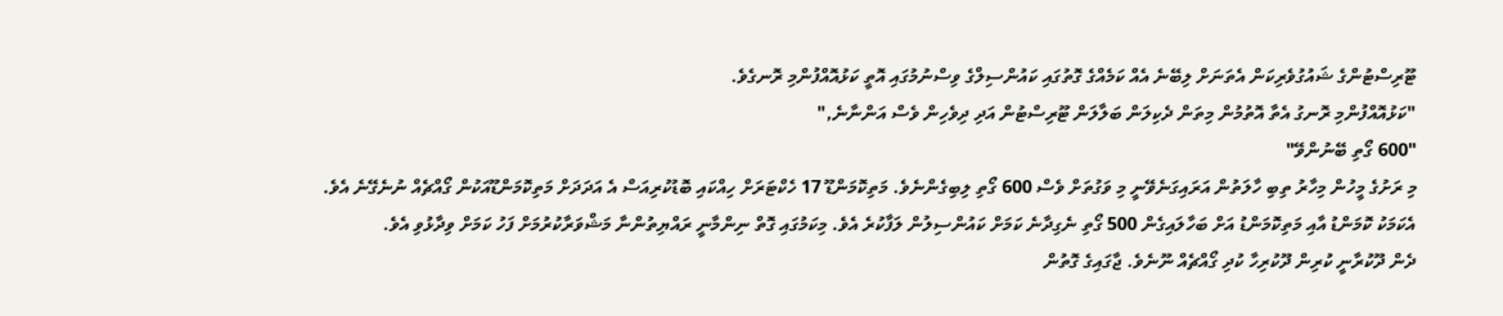ޓޫރިސްޓުންގެ ޝައުގުވެރިކަން އެތަނަށް ލިބޭނެ އެއް ކަމެއްގެ ގޮތުގައި ކައުންސިލްގެ ވިސްނުމުގައި އޮތީ ކަޅުއޮއްފުންމި ރޮނގެވެ.
"ކަޅުއޮއްފުންމި ރޮނގު އެތާ އޮތުމުން މިތަން ދެކިލަން ބަލާލަން ޓޫރިސްޓުން އަދި ދިވެހިން ވެސް އަންނާނެ,"
"600 ގޯތި ބޭނުންވޭ"
މި ރަށުގެ މީހުން މިހާރު ތިބި ހާލަތުން އަރައިގަނެވޭނީ މި ވަގުތަށް ވެސް 600 ގޯތި ލިބިގެންނެވެ. މަތިކޮމަންޑޫ 17 ހެކްޓަރަށް ހިއްކައި ބޮޑުކުރިއަސް އެ އަދަދަށް މަތިކޮމަންޑޫއަކުން ގޯއްޗެއް ނުނެގޭނެ އެވެ.
އެކަމަކު ކޮމަންޑު އާއި މަތިކޮމަންޑު އަށް ބަހާލައިގެން 500 ގޯތި ނެގިދާނެ ކަމަށް ކައުންސިލުން ލަފާކުރެ އެވެ. މިކަމުގައި ގޮތް ނިންމާނީ ރައްޔިތުންނާ މަޝްވަރާކުރުމަށް ފަހު ކަމަށް ވިދާޅުވި އެވެ.
ދެން ދޫކުރާނީ ކުރިން ދޫކުރިހާ ކުދި ގޯއްޗެއް ނޫނެވެ. ޖާގައިގެ ގޮތުން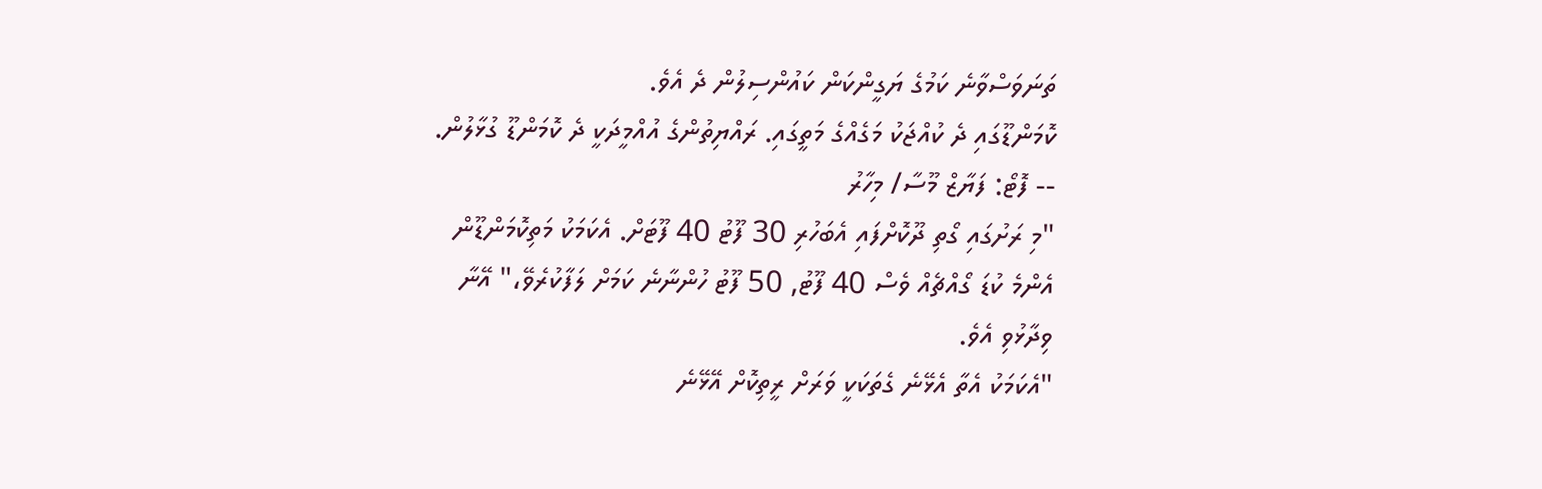ތަނަވަސްވާނެ ކަމުގެ ޔަގީންކަން ކައުންސިލުން ދެ އެވެ.
ކޮމަންޑޫގައި ދެ ކުއްޖަކު މަގެއްގެ މަތީގައި. ރައްޔިތުންގެ އުއްމީދަކީ ދެ ކޮމަންޑޫ ގުޅާލުން. -- ފޮޓޯ: ފަޔާޒް މޫސާ/ މިހާރު
"މި ރަށުގައި ގޯތި ދޫކޮށްފައި އެބަހުރި 30 ފޫޓު 40 ފޫޓަށް. އެކަމަކު މަތިކޮމަންޑޫން އެންމެ ކުޑަ ގޯއްޗެއް ވެސް 40 ފޫޓު, 50 ފޫޓު ހުންނާނެ ކަމަށް ލަފާކުރެވޭ،" އޭނާ ވިދާޅުވި އެވެ.
"އެކަމަކު އެތާ އެޅޭނެ ގެތަކަކީ ވަރަށް ރީތިކޮށް އޭޅޭނެ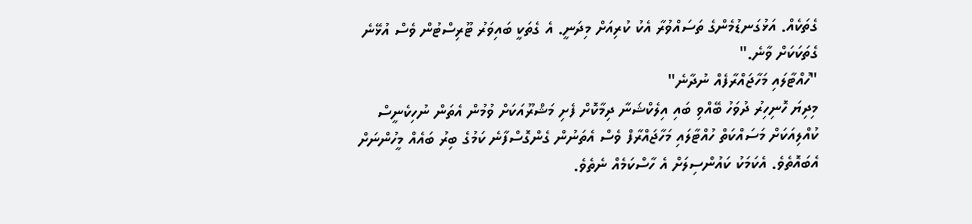ގެތަކެއް. އަޅުގަނޑުމެންގެ ތަސައްވުރާ އެކު ކުރިއަށް މިދަނީ. އެ ގެތަކީ ބައިވަރު ޓޫރިސްޓުން ވެސް އުޅޭނެ ގެތަކަކަށް ވާނެ."
"ހުއްޓާލައި މަހާޖައްރާފެއް ނުދާނެ"
މިދިޔަ ހޮނިހިރު ދުވަހު ބޭއްވި ބައި އިލެކްޝަނާ ދިމާކޮށް ފެށި މަޝްރޫއަކަށް ވުމުން އެތަން ނުހިކެނީސް ކުއްލިއަކަށް މަސައްކަތް ހުއްޓާލައި މަހާޖައްރާފް ވެސް އެތަނުން ގެންގޮސްފާނެ ކަމުގެ ބިރު ބައެއް މީހުންނަށް އެބައޮތެވެ. އެކަމަކު ކައުންސިލަށް އެ ހާސްކަމެއް ނެތެވެ.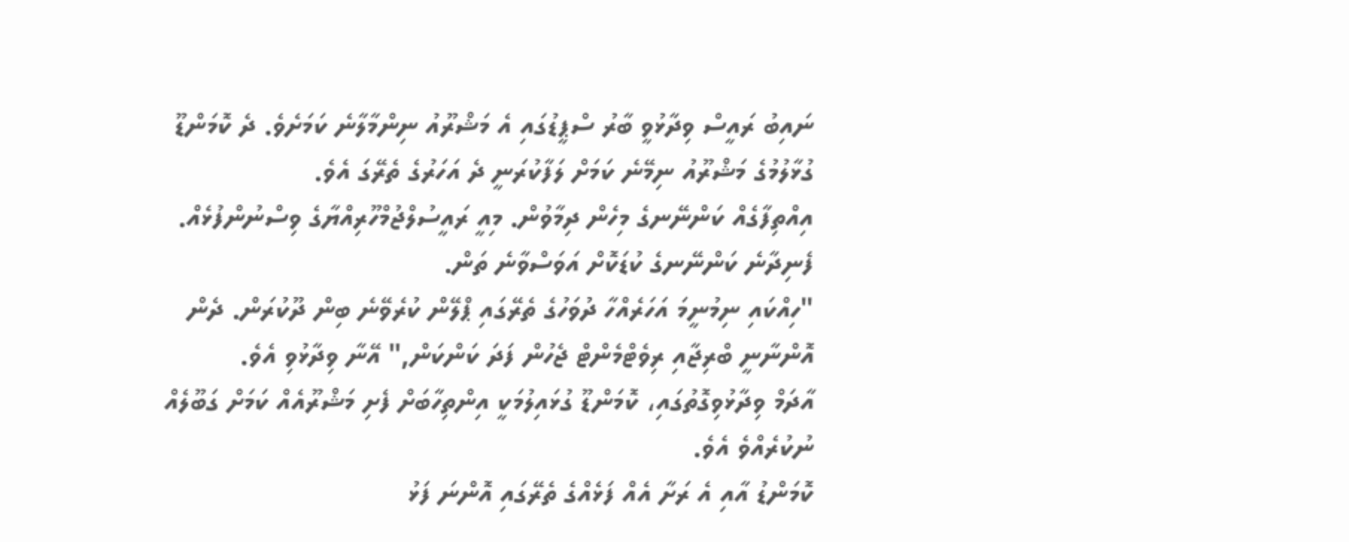ނައިބު ރައީސް ވިދާޅުވީ ބާރު ސްޕީޑުގައި އެ މަޝްރޫއު ނިންމާލާނެ ކަމަށެވެ. ދެ ކޮމަންޑޫ ގުޅާލުމުގެ މަޝްރޫއު ނިމޭނެ ކަމަށް ލަފާކުރަނީ ދެ އަހަރުގެ ތެރޭގަ އެވެ.
އިއްތިފާގެއް ކަންނޭނގެ މިހެން ދިމާވުން. މިއީ ރައީސުލްޖުމްހޫރިއްޔާގެ ވިސްނުންފުޅެއް. ފެނިދާނެ ކަންނޭނގެ ކުޑަކޮށް އަވަސްވާނެ ތަން.
"ހިއްކައި ނިމުނީމަ އަހަރެއްހާ ދުވަހުގެ ތެރޭގައި ޕްލޭން ކުރެވޭނެ ބިން ދޫކުރަން. ދެން އޮންނާނީ ބްރިޖާއި ރިވެޓްމެންޓް ޖެހުން ފަދަ ކަންކަން," އޭނާ ވިދާޅުވި އެވެ.
އާދަމް ވިދާޅުވިގޮތުގައި، ކޮމަންޑޫ ގުޅައިލުމަކީ އިންތިހާބަށް ފެށި މަޝްރޫއެއް ކަމަށް ގަބޫލެއް ނުކުރެއްވެ އެވެ.
ކޮމަންޑު އާއި އެ ރަށާ އެއް ފަޅެއްގެ ތެރޭގައި އޮންނަ ފަޅު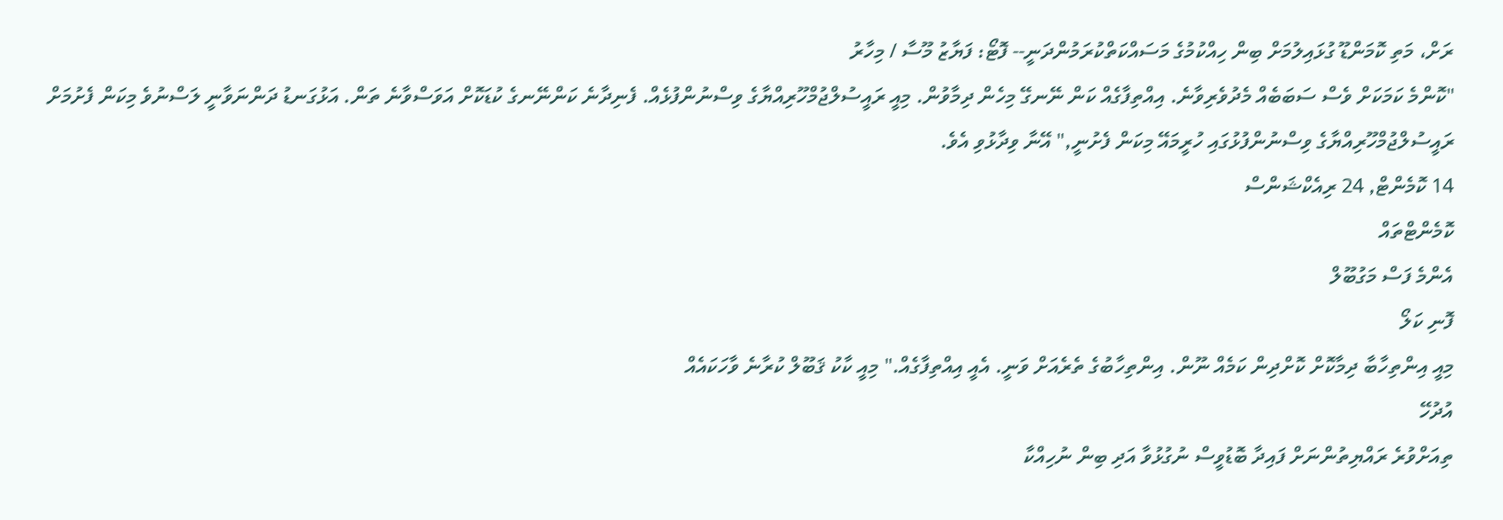ރަށް، މަތި ކޮމަންޑޫ ގުޅައިލުމަށް ބިން ހިއްކުމުގެ މަސައްކަތްކުރަމުންދަނީ-- ފޮޓޯ: ފަޔާޒު މޫސާ / މިހާރު
"ކޮންމެ ކަމަކަށް ވެސް ސަބަބެއް މެދުވެރިވާނެ. އިއްތިފާގެއް ކަން ނޭނގޭ މިހެން ދިމާވުން. މިއީ ރައީސުލްޖުމްހޫރިއްޔާގެ ވިސްނުންފުޅެއް. ފެނިދާނެ ކަންނޭނގެ ކުޑަކޮށް އަވަސްވާނެ ތަން. އަޅުގަނޑު ދަންނަވާނީ ލަސްނުވެ މިކަން ފެށުމަށް ރައީސުލްޖުމްހޫރިއްޔާގެ ވިސްނުންފުޅުގައި ހުރީމައޭ މިކަން ފެށުނީ," އޭނާ ވިދާޅުވި އެވެ.
14 ކޮމެންޓް, 24 ރިއެކްޝަންސް
ކޮމެންޓްތައް
އެންމެ ފަސް މަގުބޫލް
ފޮނި ކަލޯ
މިއީ އިންތިހާބާ ދިމާކޮށް ކޮށްދިން ކަމެއް ނޫން. އިންތިހާބުގެ ތެރެއަށް ވަނީ. އެއީ އިއްތިފާގެއް." މިއީ ކާކު ޤަބޫލް ކުރާނެ ވާހަކައެއް
އުދުހޭ
ތިއަށްވުރެ ރައްޔިތުންނަށް ފައިދާ ބޮޑުވީސް ނުގުޅުވާ އަދި ބިން ނުހިއްކާ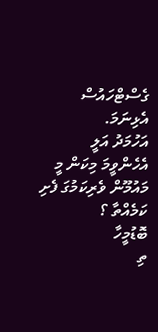ގެސްޓްހައުސް އެޅިނަމަ.
އަހުމަދު އަލީ
އެހެންވީމަ މިކަން މީ މައުމޫން ވެރިކަމުގަ ފެށި ކަމެއްތާ ؟
ބޮޑުމީހާ
ތި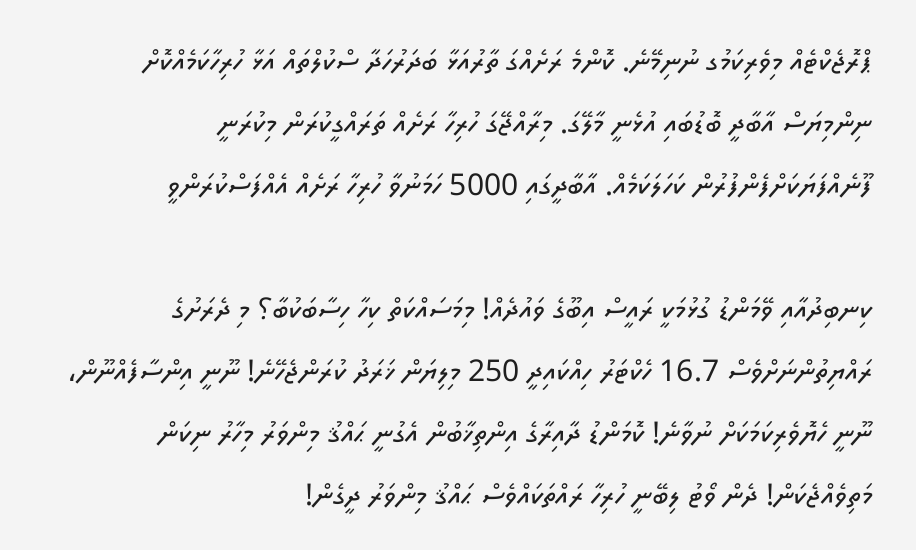ޕްރޮޖެކްޓެއް މިވެރިކަމުގ ނުނިމޭނެ. ކޮންމެ ރަށެއްގަ ތާރުއަޅާ ބަދަރުހަދާ ސްކުލްތައް އަޅާ ހުރިހާކަމެއްކޮށް ނިންމިޔަސް އާބާދީ ބޮޑުބައި އުޅެނީ މާލޭގަ. މިރާއްޖޭގަ ހުރިހާ ރަށެއް ތަރައްގީކުރަން މިކުރަނީ ފޫނެއްފަޔަކަށްފެންފުރުން ކަހަލަކަމެއް. އާބާދީގައި 5000 ހަމަނުވާ ހުރިހާ ރަށެއް އެއްފަސްކުރަންވީ

ކިނބިދުއާއި ވޭމަންޑު ގުޅުމަކީ ރައީސް އިބޫގެ ވައުދެއް! މިމަސައްކަތް ކިހާ ހިސާބަކުބާ؟ މި ދެރަށުގެ ރައްޔިތުންނަށްވެސް 16.7 ހެކްޓަރު ހިއްކައިދީ 250 މިލިޔަން ޚަރަދު ކުރަންޖެހޭނެ! ނޫނީ އިންސާފެއްނޫން، ނޫނީ ހެޔޮވެރިކަމަކަށް ނުވާނެ! ކޮމަންޑު ދާއިރާގެ އިންތިޚާބުން އެގުނީ ޙައްޤު މިންވަރު މިހާރު ނިކަން މަތިވެއްޖެކަން! ދެން ވޯޓު ލިބޭނީ ހުރިހާ ރައްތަކައްވެސް ޙައްޤު މިންވަރު ދީގެން!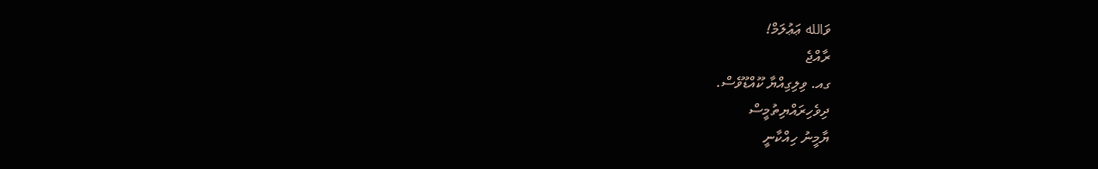ވަالله ޢަޢުލަމް!
ރާއްޖެ
ގއ. ވިލިގިއްޔާ ކޫއްޑޫވެސް.
ދިވެހިރައްޔިތުމީސް
ޔާމީނު ހިއްކާނީ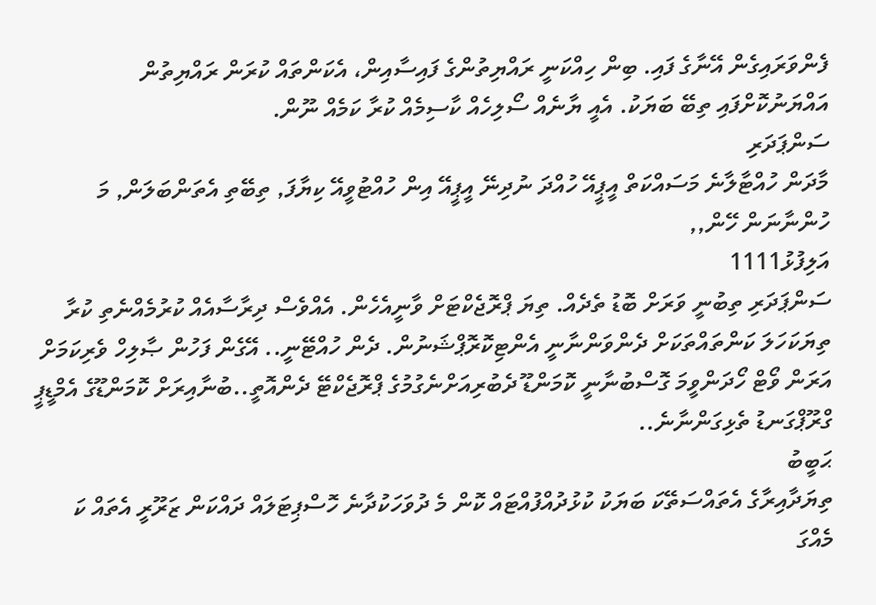ފެންވަރައިގެން އޭނާގެ ފައި. ބިން ހިއްކަނީ ރައްޔިތުންގެ ފައިސާއިން، އެކަންތައް ކުރަން ރައްޔިތުން އައްޔަނުކޮށްފައި ތިބޭ ބަޔަކު. އެއީ ޔާނެއް ސޯލިހެއް ކާސިމެއް ކުރާ ކަމެއް ނޫން.
ސަންޕަދަރި
މާދަން ހުއްޓާލާނެ މަސައްކަތް އީޕީއޭ ހުއްދަ ނުދިނޭ އީޕީއޭ އިން ހުއްޓުވީއޭ ކިޔާފަ, ތިބޭތި އެތަންބަލަން, މަ ހުންނާނަން ހޭން,,
އަލިފުޅު1111
ސަންޕަދަރި ތިބުނީ ވަރަށް ބޮޑު ތެދެއް. ތިޔަ ޕްރޮޖެކްޓަށް ވާނީއެހެން. އެއްވެސް ދިރާސާއެއް ކުރުމެއްނެތި ކުރާ ތިޔަކަހަލަ ކަންތައްތަކަށް ދެންވަންނާނީ އެންޓިކޮރޮޕްޝަނުން. ދެން ހުއްޓޭނީ.. އޭގެން ފަހުން ޞާލިހް ވެރިކަމަށް އަރަން ވޯޓް ހޯދަންވީމަ ގޮސްބުނާނީ ކޮމަންޑޫ ދެބުރިއަށްނެގުމުގެ ޕްރޮޖެކްޓޭ ދެންއޮތީ..ބުނާއިރަށް ކޮމަންޑޫގެ އެމްޑީޕީ ގްރޫޕްގަނޑު ތެޅިގަންނާނެ..
ޙަބީބު
ތިޔަދާއިރާގެ އެތައްސަތޭކަ ބަޔަކު ކުޅުދުއްފުއްޓައް ކޮން މެ ދުވަހަކުދާނެ ހޮސްޕިޓަލައް ދައްކަން ޒަރޫރީ އެތައް ކަ މެއްގަ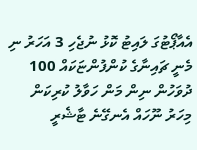އެއާޕޯޓުގަ ލައިޓު ކޮޅު ނުޖެހި 3 އަހަރު ނި މެނީ ޗައިނާގެ ކުންފުންޏަކައް 100 ދުވަހުން ނިން މަން ހަވާލު ކުރިކަން މިހަރު ނޫހައް އެނގޭނެ ޓާޝެރީ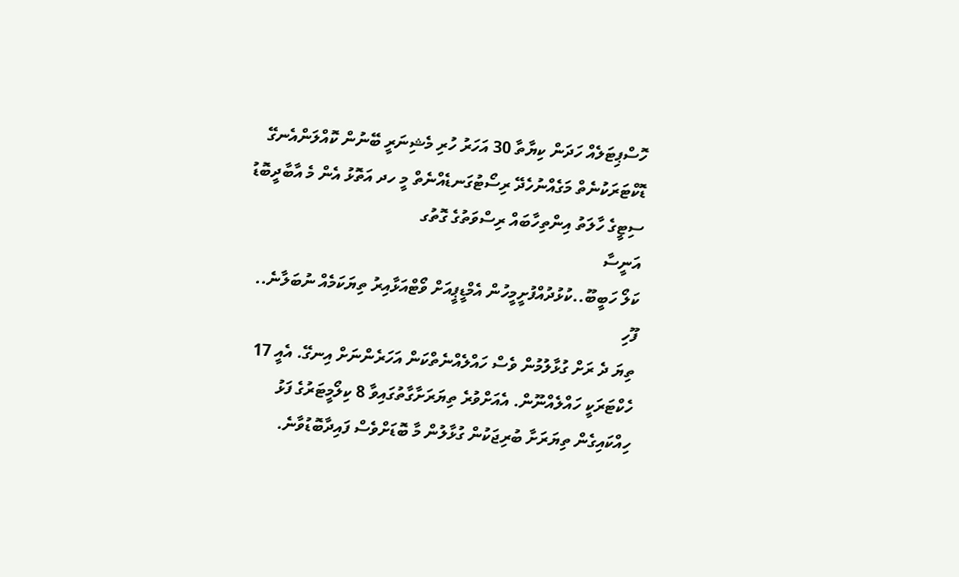ހޮސްޕިޓަލެއް ހަދަން ކިޔާތާ 30 އަހަރު ހުރި މެޝިނަރީ ބޭނުން ކޮއްލަންއެނގޭ ޑޮކްޓަރަކުނެތް މަގެއްނުހެދޭ ރިސޯޓުގަނޑެއްނެތް މީ ހދ އަތޮޅު އެން މެ އާބާދީބޮޑު ސިޓީގެ ހާލަތު އިންތިހާބައް ރިސްވަތުގެ ގޮތުގ
އަނީސާ
ކަލޯ ހަބީބޫ..ކުޅުދުއްފުށީމީހުން އެމްޑީޕީއަށް ވޯޓްއަޅާއިރު ތިޔަކަމެއް ނުބަލާނެ..
ފޫހި
ތިޔަ ދެ ރަށް ގުޅާލުމުން ވެސް ހައްލެއްނެތްކަން އަހަރެންނަށް އިނގޭ. އެއީ 17 ހެކްޓަރަކީ ހައްލެއްނޫން. އެއަށްވުރެ ތިޔަރަށާގާތުގައިވާ 8 ކިލޯމީޓަރުގެ ފަޅު ހިއްކައިގެން ތިޔަރަށާ ބުރިޖަކުން ގުޅާލުން މާ ބޮޑަށްވެސް ފައިދާބޮޑުވާނެ.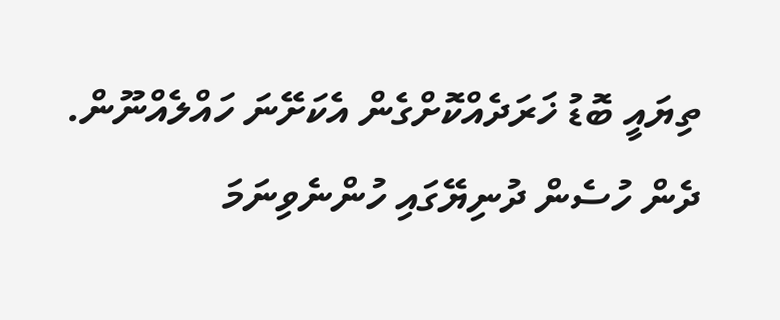ތިޔައީ ބޮޑު ޚަރަދެއްކޮށްގެން އެކަށޭނަ ހައްލެއްނޫން. ދެން ހުސެން ދުނިޔޭގައި ހުންނެވިނަމަ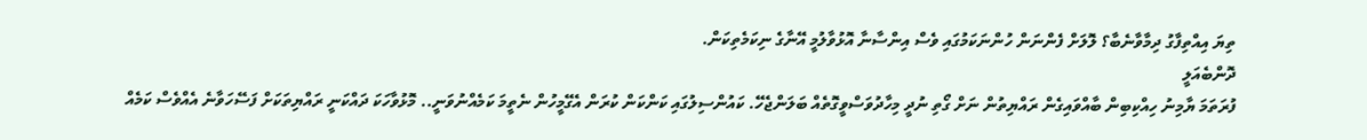ތިޔަ އިއްތިފާގު ދިމާވާނެބާ؟ ލޮލަށް ފެންނަން ހުންނަކަމުގައި ވެސް އިންސާނާ އޮޅުވާލުމީ އޭނާގެ ނިކަމެތިކަން.
ދޮންބެއަލީ
ފުރަތަމަ ޔާމިނު ހިއްކިބިން ބާއްވައިގެން ރައްޔިތުން ނަށް ގޯތި ނުދީ މިހާދުވަސްވީގޮތެއް ބަލަންޖެހޭ. ކައުންސިލުގައި ކަންކަން ކުރަން އެގޭމީހުން ނެތީމަ ކަމެއްނުވަނީ.. މޮޅުވާހަކަ ދައްކަނީ ރައްޔިތަކަށް ފަސޭހަވާނެ އެއްވެސް ކަމެއް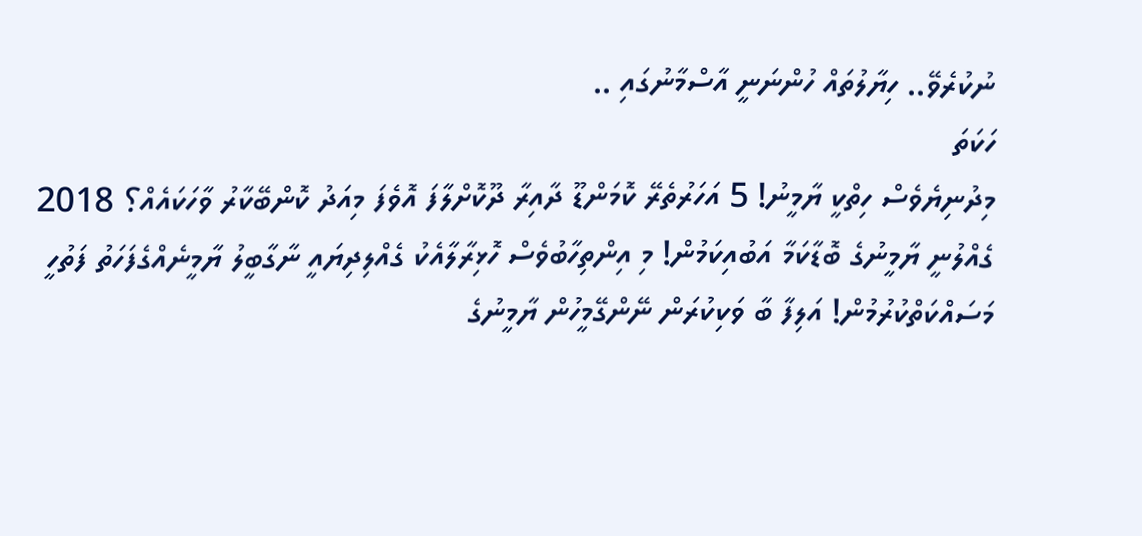ނުކުރެވޭ.. ހިޔާލުތައް ހުންނަނީ އާސްމާނުގައި ..
ހަކަތަ
މިދުނިޔެވެސް ހިތްކީ ޔާމީނު! 5 އަހަރުތެރޭ ކޮމަންޑޫ ދާއިރާ ދޫކޮށްލާފަ އޮވެފަ މިއަދު ކޮންބޭކާރު ވާހަކައެއް؟ 2018 ގެއްލުނީ ޔާމީނުގެ ބޮޑާކަމާ އަބުއިކަމުން! މި އިންތިހާބުވެސް ހޮޅިރާލާއެކު ގެއްލިދިޔައީ ނާގާބީލު ޔާމީނެއްގެފަހަތު ފަތުހީ މަސައްކަތްކުރުމުން! އަލިފާ ބާ ވަކިކުރަން ނޭންގޭމީހުން ޔާމީނުގެ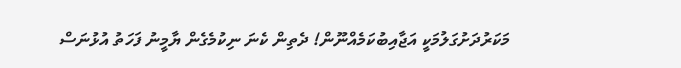މަކަރުދަށުގަލުމަކީ އަޖާއިބުކަމެއްނޫން! ދެތިން ކެނަ ނިކުމެގެން ޔާމީނު ފަހަތު އުޅުނަސް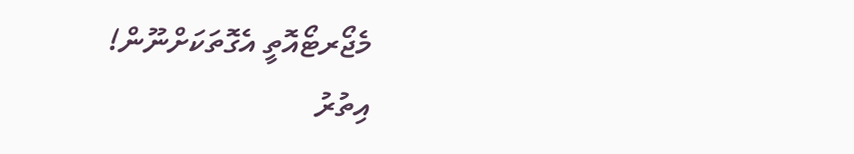މެޖޯރޓޯއޮތީ އެގޮތަކަށްނޫން!
އިތުރު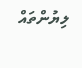ލިޔުންތައް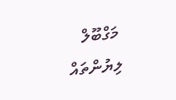މަގްބޫލް ލިޔުންތައް